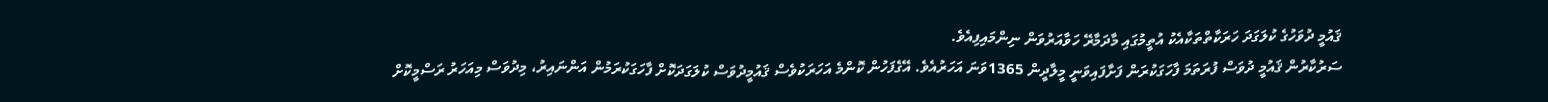ޤައުމީ ދުވަހުގެ ކުލަގަދަ ހަރަކާތްތަކާއެކު އުތީމުގައި މާދަމާރޭ ހަވާއަރުވަން ނިންމައިފިއެވެ.
ސަރުކާރުން ޤައުމީ ދުވަސް ފުރަތަމަ ފާހަގަކުރަން ފަށާފައިވަނީ މީލާދީން 1365ވަނަ އަހަރުއެވެ. އޭގެފަހުން ކޮންމެ އަހަރަކުވެސް ޤައުމީދުވަސް ކުލަގަދަކޮށް ފާހަގަކުރަމުން އަންނައިރު، މިދުވަސް މިއަހަރު ރަސްމީކޮށް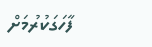ފާހަގަކުރުމަށް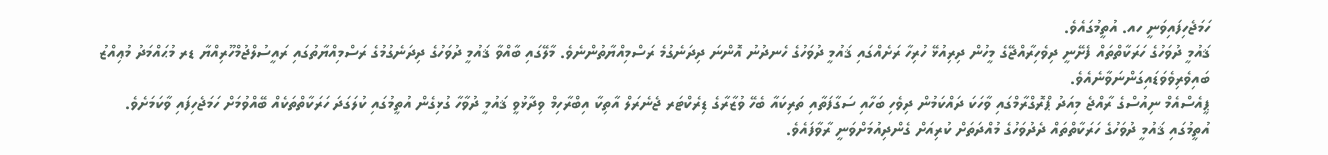ހަމަޖެހިފައިވަނީ ހއ. އުތީމުގައެވެ.
ޤައުމީ ދުވަހުގެ ހަރަކާތްތައް ފެށޭނީ ދިވެހިރާއްޖޭގެ މީހުން ދިރިއުޅޭ ހުރިހާ ރަށެއްގައި ޤައުމީ ދުވަހުގެ ހެނދުނު އޮންނަ ދިދަނެގުމެ ރަސްމިއްޔާތުންނެވެ. މާލޭގައި ބާއްވާ ޤައުމީ ދުވަހުގެ ދިދަނެގުމުގެ ރަސްމިއްޔާތުގައި ރައީސުލްޖުމްހޫރިއްޔާ ޑރ މުޙައްމަދު މުޢިއްޒު ބައިވެރިވެވަޑައިގަންނަވާނެއެވެ.
ޕީއެސްއެމް ނިއުސްގެ ރާއްޖެ މިއަދު ޕްރޮގްރާމްގައި ވާހަކަ ދައްކަމުން ދިވެހި ބަހާއި ސަގާފަތާއި ތަރިކައާ ބެހޭ ވުޒާރާގެ ޑިރެކްޓަރ ޖެނެރަލް އާތިކާ އިބްރާހިމް ވިދާޅުވީ ޤައުމީ ދުވާހާ ގުޅިގެން އުތީމުގައި ކުލަގަދަ ހަރަކާތްތަކެއް ބޭއްވުމަށް ހަމަޖެހިފައި ވާކަމަށެވެ. އުތީމުގައި ޤައުމީ ދުވަހުގެ ހަރަކާތްތައް ދެދުވަހުގެ މުއްދަތަށް ކުރިއަށް ގެންދިއުމަށްވަނީ ރާވާފައެވެ.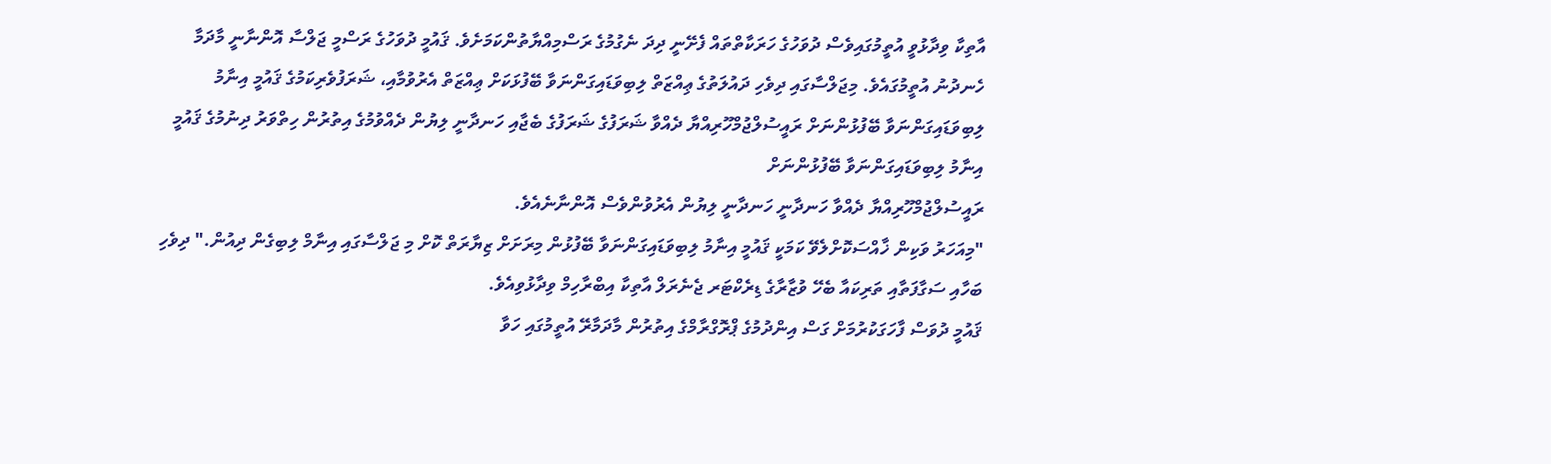އާތިކާ ވިދާޅުވީ އުތީމުގައިވެސް ދުވަހުގެ ހަރަކާތްތައް ފެށޭނީ ދިދަ ނެގުމުގެ ރަސްމިއްޔާތުންކަމަށެވެ. ޤައުމީ ދުވަހުގެ ރަސްމީ ޖަލްސާ އޮންނާނީ މާދަމާ ހެނދުނު އުތީމުގައެވެ. މިޖަލްސާގައި ދިވެހި ދައުލަތުގެ ޢިއްޒަތް ލިބިވަޑައިގަންނަވާ ބޭފުޅަކަށް ޢިއްޒަތް އެރުވުމާއި، ޝަރަފުވެރިކަމުގެ ޤައުމީ އިނާމު ލިބިވަޑައިގަންނަވާ ބޭފުޅުންނަށް ރައީސުލްޖުމްހޫރިއްޔާ ދެއްވާ ޝަރަފުގެ ޝަރަފުގެ ބެޖާއި ހަނދާނީ ލިޔުން ދެއްވުމުގެ އިތުރުން ހިތްވަރު ދިނުމުގެ ޤައުމީ އިނާމު ލިބިވަޑައިގަންނަވާ ބޭފުޅުންނަށް
ރައީސުލްޖުމްހޫރިއްޔާ ދެއްވާ ހަނދާނީ ހަނދާނީ ލިޔުން އެރުވުންވެސް އޮންނާނެއެވެ.
"މިއަހަރު ވަކިން ޚާއްސަކޮށްލެވޭ ކަމަކީ ޤައުމީ އިނާމު ލިބިވަޑައިގަންނަވާ ބޭފުޅުން މިރަށަށް ޒިޔާރަތް ކޮށް މި ޖަލްސާގައި އިނާމް ލިބިގެން ދިއުން." ދިވެހި ބަހާއި ސަގާފަތާއި ތަރިކައާ ބެހޭ ވުޒާރާގެ ޑިރެކްޓަރ ޖެނެރަލް އާތިކާ އިބްރާހިމް ވިދާޅުވިއެވެ.
ޤައުމީ ދުވަސް ފާހަގަކުރުމަށް ގަސް އިންދުމުގެ ޕްރޮގްރާމްގެ އިތުރުން މާދަމާރޭ އުތީމުގައި ހަވާ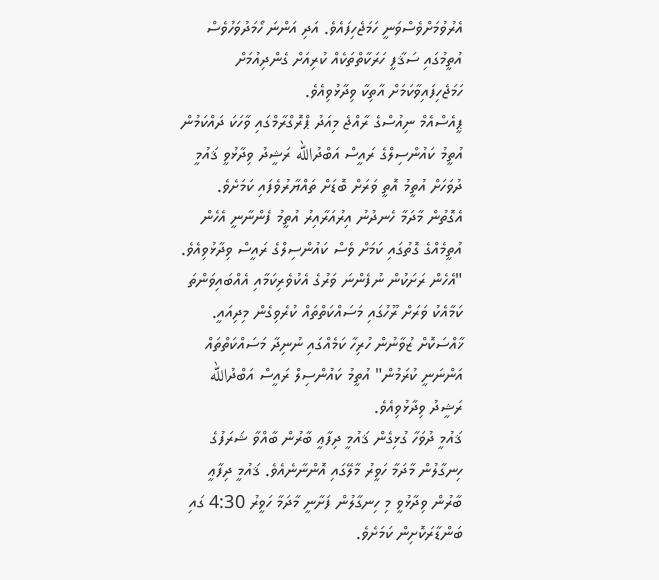އެރުވުމަށްވެސްވަނީ ހަމަޖެހިފައެވެ. އަދި އަންނަ ހޯމަދުވަހުވެސް އުތީމުގައި ސަޤާފީ ހަރަކާތްތަކެއް ކުރިއަށް ގެންދިއުމަށް ހަމަޖެހިފައިވާކަމަށް އާތިކާ ވިދާޅުވިއެވެ.
ޕީއެސްއެމް ނިއުސްގެ ރާއްޖެ މިއަދު ޕްރޮގްރާމްގައި ވާހަކަ ދައްކަމުން އުތީމު ކައުންސިލްގެ ރައީސް އަބްދުالله ރަޝީދު ވިދާޅުވީ ޤައުމީ ދުވަހަށް އުތީމު އޮތީ ވަރަށް ބޮޑަށް ތައްޔާރުވެފައި ކަމަށެވެ. އެގޮތުން މާދަމާ ހެނދުނު އިރުއަރާއިރު އުތީމު ފެންނާނީ އެހެން އުތީމެއްގެ ގޮތުގައި ކަމަށް ވެސް ކައުންސިލްގެ ރައީސް ވިދާޅުވިއެވެ.
"އެހެން ރަށަކުން ނުފެންނަ ވަރުގެ އެކުވެރިކަމާއި އެއްބައިވަންތަ ކަމާއެކު ވަރަށް ރޫހުގައި މަސައްކަތްތައް ކުރެވިގެން މިދިއައީ. ޚާއްސަކޮށް ޒުވާނުން ހުރިހާ ކަމެއްގައި ނުނިދާ މަސައްކަތްތައް އަންނަނީ ކުރަމުން" އުތީމު ކައުންސިލް ރައީސް އަބްދުالله ރަޝީދު ވިދާޅުވިއެވެ.
ޤައުމީ ދުވަހާ ގުޅިގެން ޤައުމީ ދިފާޢީ ބާރުން ބާއްވާ ޝަރަފުގެ ހިނގާލުން މާދަމާ ހަވީރު މާލޭގައި އޮންނާނެއެވެ. ޤައުމީ ދިފާޢީ ބާރުން ވިދާޅުވީ މި ހިނގާލުން ފަށާނީ މާދަމާ ހަވީރު 4:30 ގައި ބަންޑާރަކޮށިން ކަމަށެވެ.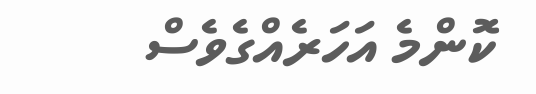ކޮންމެ އަހަރެއްގެވެސް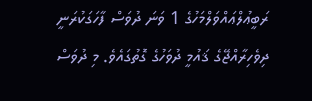ރަބީޢުލްޢައްވަލްމަހުގެ 1 ވަނަ ދުވަސް ފާހަގަކުރަނީ ދިވެހިރާއްޖޭގެ ޤައުމީ ދުވަހުގެ ގޮތުގައެވެ. މި ދުވަސް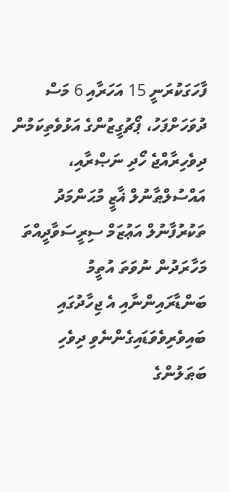ފާހަގަކުރަނީ 15 އަހަރާއި 6 މަސް ދުވަހަށްފަހު، ޕޯޗުގީޒުންގެ އަޅުވެތިކަމުން ދިވެހިރާއްޖެ ހޯދި ނަޞްރާއި، އައްސުލްޠާނުލް ޣާޒީ މުޙަންމަދު ތަކުރުފާނުލް އަޢުޒަމް ސިރީސަވާދީއްތަ މަހާރަދުން ނުވަތަ އުތީމު ބަންޑާރައިންނާއި އެ ޖިހާދުގައި ބައިވެރިވެވަޑައިގެންނެވި ދިވެހި ބަޠަލުންގެ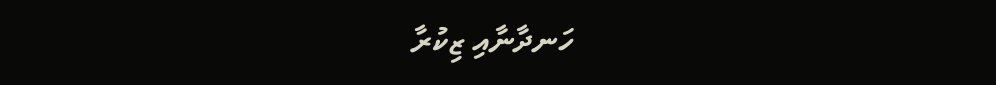ހަނދާނާއި ޒިކުރާ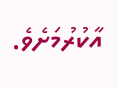އާކުރުމަށެވެ.